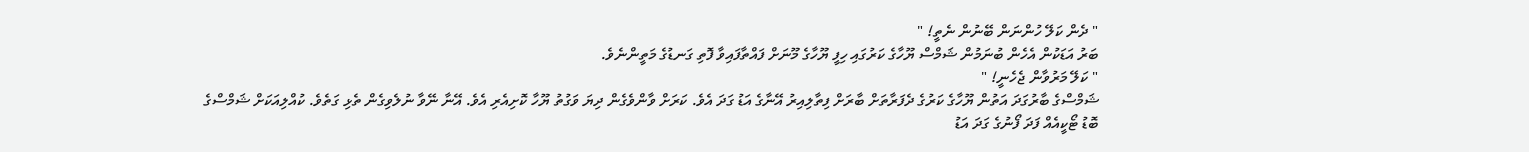" ދެން ކަލޭ ހުންނަން ބޭނުން ނެތީ! "
ބަރު އަޑަކުން އެހެން ބުނަމުން ޝަމްސް ޔޫހާގެ ކަރުގައި ހިފީ ޔޫހާގެ މޫނަށް ފައްތާފައިވާ ފޮތި ގަނޑުގެ މަތީންނެވެ.
" ކަލޭ މަރުވާން ޖެހެނީ! "
ޝަމްސްގެ ބާރުގަދަ އަތުން ޔޫހާގެ ކަރުގެ ދެފަރާތަށް ބާރަށް ފިތާލިއިރު އޭނާގެ އަޑު ގަދަ އެވެ. ކަރަށް ވާންވެގެން ދިޔަ ވަގުތު ޔޫހާ ކޮށިއެރި އެވެ. އޭނާ ނޭވާ ނުލެވިގެން ތެޅި ގަތެވެ. ކުއްލިއަކަށް ޝަމްސްގެ ބޮޑު ޓޯކީއެއް ފަދަ ފޯނުގެ ގަދަ އަޑު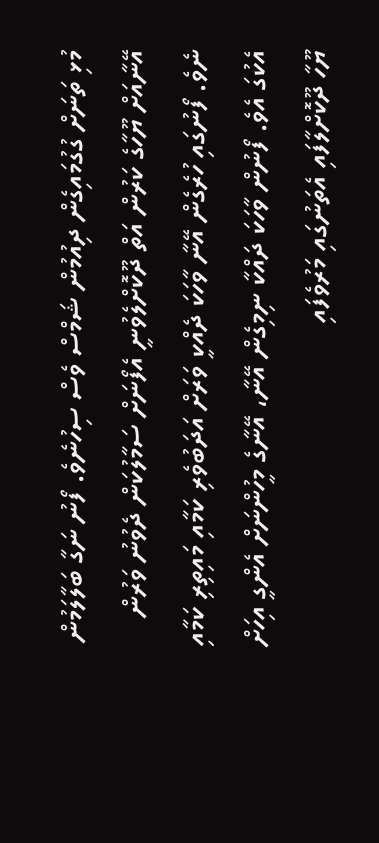މުޅި ތަނަށް ގުގުމައިގެން ދިއުމުން ޝަމްސް ވެސް ސިހުނެވެ. ފޯނު ނަގާ ބަލާލަމުން އޭނާއަށް ޔޫހާގެ ކަރުން އަތް ދޫކޮށްލެވުނީ އެފޯނަށް ސަމާލުކަން ދެވުނު ވަރުން ނެވެ. ފޯނުގައި ހުރެގެން އޭނާ ވާހަކަ ދެއްކީ ވަރަށް އަދަބުވެރި ކަމާއި މައިތިރި ކަމާއި އެކުގަ އެވެ. ފޯނުން ވާހަކަ ދައްކާ ނިމިގެން އޭނާ، އޭނާގެ މީހުންނަށް އެންގީ އިހަށް ޔޫހާ ދޫކޮށްލާފައި އެތަނުގައި މަރުވެފައި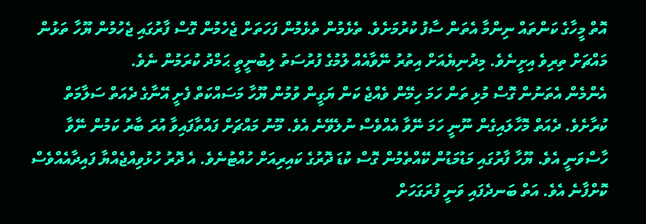އޮތް މީހާގެ ކަންތައް ނިންމާ އެތަން ސާފު ކުރުމަށެވެ. ތެޅެމުން ތެޅެމުން ފަހަތަށް ޖެހެމުން ގޮސް ފާރުގައި ޖެހުމުން ޔޫހާ ތަޅުން މައްޗަށް ތިރިވެ އިށީނެވެ. މިދުނިޔެއަށް އިތުރު ނޭވާއެއް ލުމުގެ ފުރުސަތު ލިބުނީތީ ޙަމްދު ކުރަމުން ނެވެ.
އެންމެން އެތަނުން ގޮސް މުޅި ތަން ހަމަ ހިމޭން ވެއްޖެ ކަން ޔަގީން ވުމުން ޔޫހާ މަސައްކަތް ފެށީ އޭނާގެ ދެއަތް ސަލާމަތް ކުރާށެވެ. ދެއަތް މޮހާލައިގެން ނޫނީ ހަމަ ނޭވާ އެއްވެސް ނުލެވޭނެ އެވެ. މޫނު މައްޗަށް ފައްތާފައިވާ އުރަ ބާރު ކަމުން ނޭވާ ހާސްވަނީ އެވެ. ޔޫހާ ފާރުގައި މަޑުމަޑުން ކޭއްތެމުން ގޮސް ކުޑަ ދޮރުގެ ކައިރިއަށް ހުއްޓުނެވެ. އެ ދޮރު ހުޅުވިއްޖެއްޔާ ފައިދާއެއްވެސް ކޮށްފާނެ އެވެ. އަތް ބަނދެފައި ވަނީ ފުރަގަހަށް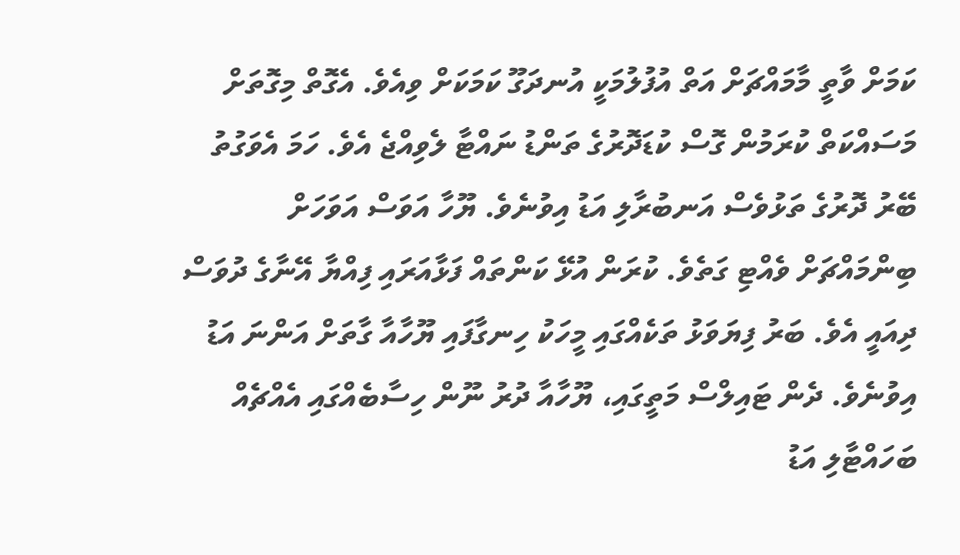ކަމަށް ވާތީ މާމައްޗަށް އަތް އުފުލުމަކީ އުނދަގޫ ކަމަކަށް ވިއެވެ. އެގޮތް މިގޮތަށް މަސައްކަތް ކުރަމުން ގޮސް ކުޑަދޮރުގެ ތަންޑު ނައްޓާ ލެވިއްޖެ އެވެ. ހަމަ އެވަގުތު ބޭރު ދޮރުގެ ތަޅުވެސް އަނބުރާލި އަޑު އިވުނެވެ. ޔޫހާ އަވަސް އަވަހަށް ބިންމައްޗަށް ވެއްޓި ގަތެވެ. ކުރަން އުޅޭ ކަންތައް ފަޅާއަރައި ފިއްޔާ އޭނާގެ ދުވަސް ދިއައީ އެވެ. ބަރު ފިޔަވަޅު ތަކެއްގައި މީހަކު ހިނގާފައި ޔޫހާއާ ގާތަށް އަންނަ އަޑު އިވުނެވެ. ދެން ޓައިލްސް މަތީގައި، ޔޫހާއާ ދުރު ނޫން ހިސާބެއްގައި އެއްޗެއް ބަހައްޓާލި އަޑު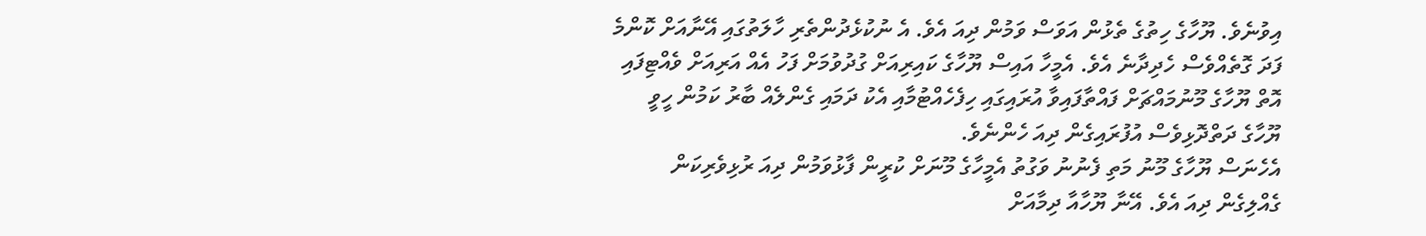އިވުނެވެ. ޔޫހާގެ ހިތުގެ ތެޅުން އަވަސް ވަމުން ދިއަ އެވެ. އެ ނުކުޅެދުންތެރި ހާލަތުގައި އޭނާއަށް ކޮންމެ ފަދަ ގޮތެއްވެސް ހެދިދާނެ އެވެ. އެމީހާ އައިސް ޔޫހާގެ ކައިރިއަށް ގުދުވުމަށް ފަހު އެއް އަރިއަށް ވެއްޓިފައި އޮތް ޔޫހާގެ މޫނުމައްޗަށް ފައްތާފައިވާ އުރައިގައި ހިފެހެއްޓުމާއި އެކު ދަމައި ގެންލެއް ބާރު ކަމުން ހީވީ ޔޫހާގެ ދަތްދޮޅިވެސް އުފުރައިގެން ދިއަ ހެންނެވެ.
އެހެނަސް ޔޫހާގެ މޫނު މަތި ފެނުނު ވަގުތު އެމީހާގެ މޫނަށް ކުރީން ފާޅުވަމުން ދިއަ ރުޅިވެރިކަން ގެއްލިގެން ދިއަ އެވެ. އޭނާ ޔޫހާއާ ދިމާއަށް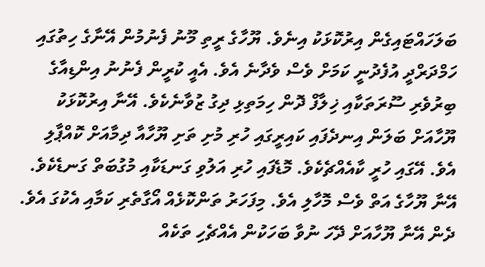ބަލަހައްޓައިގެން އިރުކޮޅަކު އިނެވެ. ޔޫހާގެ ރީތި މޫނު ފެނުމުން އޭނާގެ ހިތުގައި ހަމްދަރްދީ އުފެދުނީ ކަމަށް ވެސް ވެދާނެ އެވެ. އެއީ ކުރީން ފެނުނު އިންޑިއާގެ ބިރުވެރި ސޫރަތަކާއި ޚިލާފް ދޮން ހިމަތިޅި ދިގު ޒުވާނެކެވެ. އޭނާ އިރުކޮޅަކު ޔޫހާއަށް ބަލަން އިނދެފައި ކައިރީގައި ހުރި މުށި ތަށި ޔޫހާއާ ދިމާއަށް ކޮއްޕާލި އެވެ. އޭގައި ހުރީ ކާއެއްޗެކެވެ. މޮޑެފައި ހުރި އަލުވި ގަނޑަކާއި މުގުބަތް ގަނޑެކެވެ. އޭނާ ޔޫހާގެ އަތް ވެސް މޮހާލި އެވެ. މިފަހަރު ތަންކޮޅެއް އޯގާތެރި ކަމާއި އެކުގަ އެވެ. ދެން އޭނާ ޔޫހާއަށް ދޭހަ ނުވާ ބަހަކުން އެއްޗެހި ތަކެއް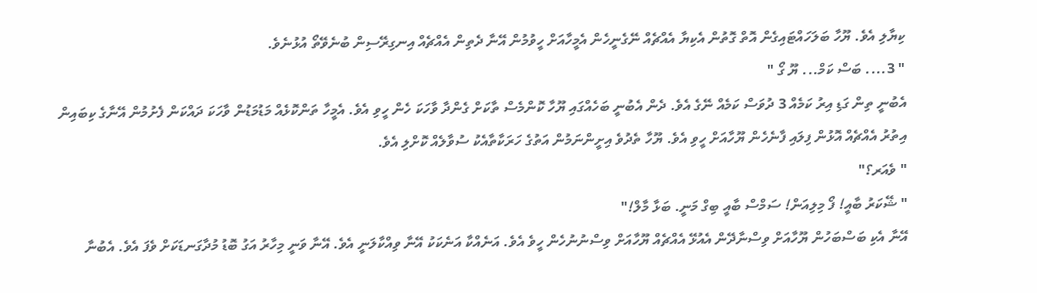ކިޔާލި އެވެ. ޔޫހާ ބަލަހައްޓައިގެން އޮތް ގޮތުން އެކިޔާ އެއްޗެއް ނޭގެނީހެން އެމީހާއަށް ހީވުމުން އޭނާ ދެތިން އެއްޗެއް އިނގިރޭސިން ބުނެވޭތޯ އުޅުނެވެ.
" 3.... ބަސް ކަމް... ޔޫ ގޯ "
އެބުނީ ތިން ގަޑި އިރު ކަމެއް 3 ދުވަސް ކަމެއް ނޭގެ އެވެ. ދެން އެބުނީ ބަހެއްގައި ޔޫހާ ކޮންމެސް ތާކަށް ގެންދާ ވާހަކަ ހެން ހީވި އެވެ. އެމީހާ ތަންކޮޅެއް މަޑުމަޑުން ވާހަކަ ދައްކަން ފެށުމުން އޭނާގެ ކިބައިން އިތުރު އެއްޗެއް އޮޅުން ފިލައި ފާނެހެން ޔޫހާއަށް ހީވި އެވެ. ޔޫހާ ތެދުވެ އިށީންނަމުން އަތުގެ ހަރަކާތާއެކު ސުވާލެއް ކޮށްލި އެވެ.
" ވެއަރ؟"
" ޝޭކަރު ބާއީ! ފޯ މިލިއަން! ސަމްސް ބާއީ ބިގް މަނީ. ބަޅާ މާލް!"
އޭނާ އެކި ބަސްބަހުން ޔޫހާއަށް ވިސްނާދޭން އެއުޅޭ އެއްޗެއް ޔޫހާއަށް ވިސްނުނުހެން ހީވެ އެވެ. އަނެއްކާ އަނެކަކު އޭނާ ވިއްކާލަނީ އެވެ. އޭނާ ވަނީ މިހާރު އަގު ބޮޑު މުދާގަނޑަކަށް ވެފަ އެވެ. އެބުނާ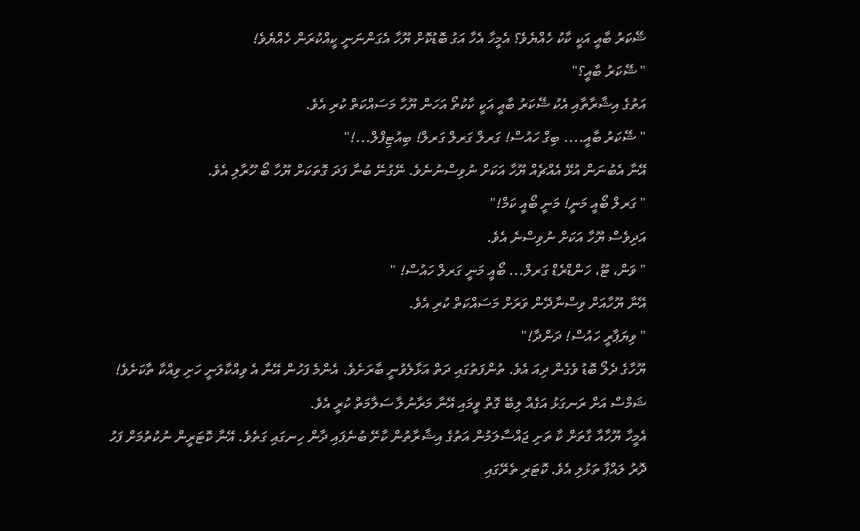ޝޭކަރު ބާއީ އަކީ ކާކު ހެއްޔެވެ؟ އެމީހާ އެހާ އަގު ބޮޑުކޮށް ޔޫހާ އެގަންނަނީ ކީއްކުރަން ހެއްޔެވެ!
" ޝޭކަރު ބާއީ؟"
އަތުގެ އިޝާރާތާއި އެކު ޝޭކަރު ބާއީ އަކީ ކާކުތޯ އަހަން ޔޫހާ މަސައްކަތް ކުރި އެވެ.
" ޝޭކަރު ބާއީ.... ބިގް ހައުސް! ގަރލް ގަރލް ގަރލް! ބިއުޓިފްލް...!"
އޭނާ އެބުނަން އުޅޭ އެއްޗެއް ޔޫހާ އަކަށް ނުވިސްނުނެވެ. ނޭގުނޭ ބުނާ ފަދަ ގޮތަކަށް ޔޫހާ ބޯ ހޫރާލި އެވެ.
" ގަރލް ބޯއީ މަނީ! މަނީ ބޯއީ ކަމް!"
އަދިވެސް ޔޫހާ އަކަށް ނުވިސްނެ އެވެ.
" ވަން، ޓޫ، ހަންޑްރެޑް ގަރލް... ބޯއީ މަނީ ގަރލް ހައުސް! "
އޭނާ ޔޫހާއަށް ވިސްނާދޭން ވަރަށް މަސައްކަތް ކުރި އެވެ.
" ވިޔަޕާރީ ހައުސް! ދަންދާ!"
ޔޫހާގެ ދެލޯ ބޮޑު ވެގެން ދިއަ އެވެ. ތުންފަތުގައި ދަތް އަޅާލެވުނީ ބާރަށެވެ. އެންމެ ފަހުން އޭނާ އެ ވިއްކާލަނީ ހަށި ވިއްކާ ތާކަށެވެ! ޝަމްސް އަށް ރަނގަޅު އަގެއް ލިބޭ ގޮތް ވީމައި އޭނާ މަރާނުލާ ސަލާމަތް ކުރީ އެވެ.
އެމީހާ ޔޫހާއާ ގާތަށް ކާ ތަށި ޖައްސާލަމުން އަތުގެ އިޝާރާތުން ކާށޭ ބުނެފައި ދާން ހިނގައި ގަތެވެ. އޭނާ ކޮޓަރީން ނުކުތުމަށް ފަހު ދޮރު ލައްޕާ ތަޅުލި އެވެ. ކޮޓަރި ތެރޭގައި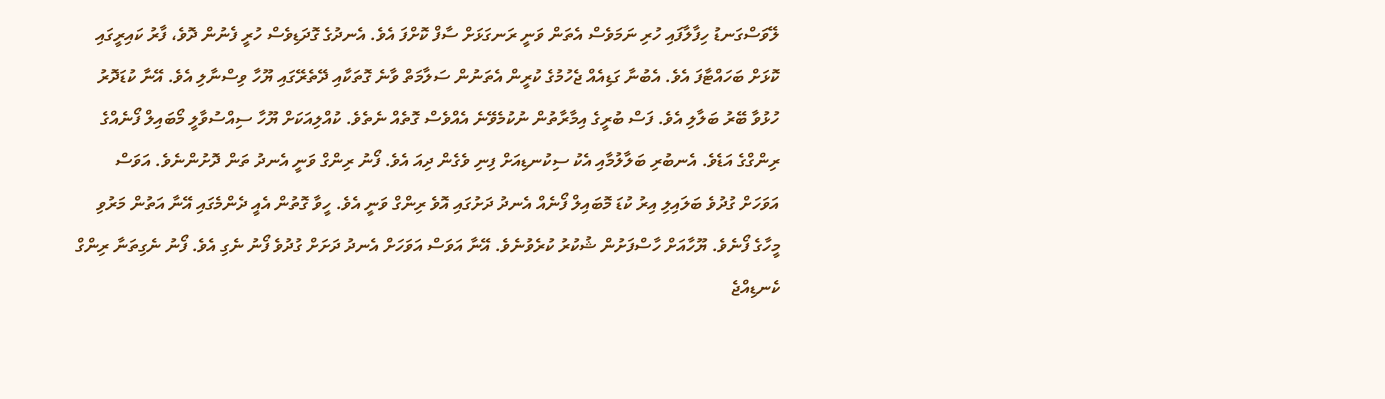ލޭވަސްގަނޑު ހިފާލާފައި ހުރި ނަމަވެސް އެތަން ވަނީ ރަނގަޅަށް ސާފް ކޮށްފަ އެވެ. އެނދުގެ ގޮދަޑިވެސް ހުރީ ފެނުން ދޮވެ، ފާރު ކައިރީގައި ކޮޅަށް ބަހައްޓާފަ އެވެ. އެބުނާ ގަޑިއެއް ޖެހުމުގެ ކުރީން އެތަނުން ސަލާމަތް ވާނެ ގޮތަކާއި ދޭތެރޭގައި ޔޫހާ ވިސްނާލި އެވެ. އޭނާ ކުޑަދޮރު ހުޅުވާ ބޭރު ބަލާލި އެވެ. ފަސް ބުރީގެ އިމާރާތުން ނުކުމެވޭނެ އެއްވެސް ގޮތެއް ނެތެވެ. ކުއްލިއަކަށް ޔޫހާ ސިއްސުވާލީ މޯބައިލް ފޯނެއްގެ ރިންގްގެ އަޑެވެ. އެނބުރި ބަލާލުމާއި އެކު ސިކުނޑިއަށް ފިނި ވެގެން ދިއަ އެވެ. ފޯނު ރިންގް ވަނީ އެނދު ތަން ދޮށުންނެވެ. އަވަސް އަވަހަށް ގުދުވެ ބަލައިލި އިރު ކުޑަ މޮބައިލް ފޯނެއް އެނދު ދަށުގައި އޮވެ ރިންގް ވަނީ އެވެ. ހީވާ ގޮތުން އެއީ ދެންމެގައި އޭނާ އަތުން މަރުވި މީހާގެ ފޯނެވެ. ޔޫހާއަށް ހާސްފަށުން ޝުކުރު ކުރެވުނެވެ. އޭނާ އަވަސް އަވަހަށް އެނދު ދަށަށް ގުދުވެ ފޯނު ނެގި އެވެ. ފޯނު ނެގިތަނާ ރިންގް ކެނޑިއްޖެ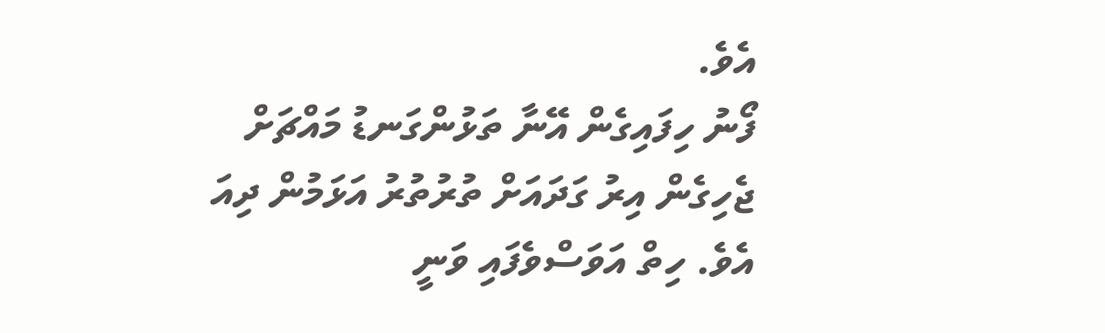އެވެ.
ފޯނު ހިފައިގެން އޭނާ ތަޅުންގަނޑު މައްޗަށް ޖެހިގެން އިރު ގަދައަށް ތުރުތުރު އަޅަމުން ދިއަ އެވެ. ހިތް އަވަސްވެފައި ވަނީ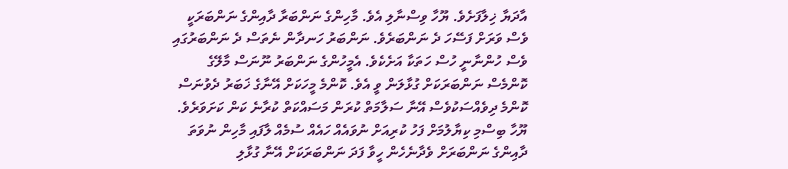އާދަޔާ ޚިލާފަށެވެ. ޔޫހާ ވިސްނާލި އެވެ. މާހިންގެ ނަންބަރާ ދާއިންގެ ނަންބަރަކީ ވެސް ވަރަށް ފަސޭހަ ދެ ނަންބަރެވެ. ނަންބަރު ހަނދާން ނެތަސް ދެ ނަންބަރުގައި ވެސް ހުންނާނީ ހުސް ހަތަކާ އަށެކެވެ. އެމީހުންގެ ނަންބަރު ނޫނަސް މާލޭގެ ކޮންމެސް ނަންބަރަކަށް ގުޅާލަން ވީ އެވެ. ކޮންމެ މީހަކަށް އޭނާގެ ޚަބަރު ދެވުނަސް ކޮންމެ ދިވެއްސަކުވެސް އޭނާ ސަލާމަތް ކުރަން މަސައްކަތް ކުރާނެ ކަން ކަށަވަރެވެ. ޔޫހާ ބިސްމި ކިޔާލުމަށް ފަހު ކުރިއަށް ނުވައެއް ހައެއް ސުމެއް ލާފައި މާހިން ނުވަތަ ދާއިންގެ ނަންބަރަށް ވެދާނެހެން ހީވާ ފަދަ ނަންބަރަކަށް އޭނާ ގުޅާލި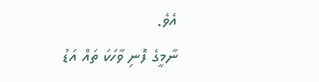އެވެ.
ނާމީގެ ފޮނި ވާހަކަ ތައް އަޑު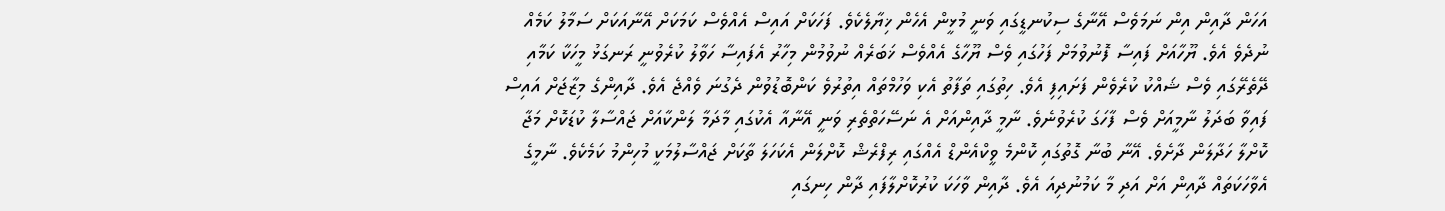އަހަން ދާއިން އިން ނަމަވެސް އޭނާގެ ސިކުނޑީގައި ވަނީ މުޅީން އެހެން ޚިޔާލެކެވެ. ފަހަކަށް އައިސް އެއްވެސް ކަމަކަށް އޭނާއަކަށް ސަމާލު ކަމެއް ނުދެވެ އެވެ. ޔޫހާއަށް ފައިސާ ފޮނުވުމަށް ފަހުގައި ވެސް ޔޫހާގެ އެއްވެސް ޚަބަރެއް ނުވުމުން މިހާރު އެފައިސާ ހަވާލު ކުރެވުނީ ރަނގަޅު މީހަކާ ކަމާއި ދޭތެރޭގައި ވެސް ޝައްކު ކުރެވެން ފަށައިފި އެވެ. ހިތުގައި ތަފާތު އެކި ވަހުމްތައް އިތުރުވެ ކަންބޮޑުވުން ދެގުނަ ވެއްޖެ އެވެ. ދާއިންގެ މިޒާޖަށް އައިސް ފައިވާ ބަދަލު ނާމީއަށް ވެސް ފާހަގަ ކުރެވުނެވެ. ނާމީ ދާއިންއަށް އެ ނަސޭހަތްތެރި ވަނީ އޭނާއާ އެކުގައި މާދަމާ ލަންކާއަށް ޖައްސާލާ ކުޑަކޮށް މަޖާ ކޮށްލާ ހަދާލަން ދާށެވެ. އޭނާ ބުނާ ގޮތުގައި ކޮންމެ ވީކްއެންޑް އެއްގައި ރިފްރެޝް ކޮށްލަން އެކަހަލަ ތާކަށް ޖައްސާލުމަކީ މުހިންމު ކަމެކެވެ. ނާމީގެ އެވާހަކަތައް ދާއިން އަށް އަދި މާ ކަމުނުދިއަ އެވެ. ދާއިން ވާހަކަ ކުރުކޮށްލާފައި ދާން ހިނގައި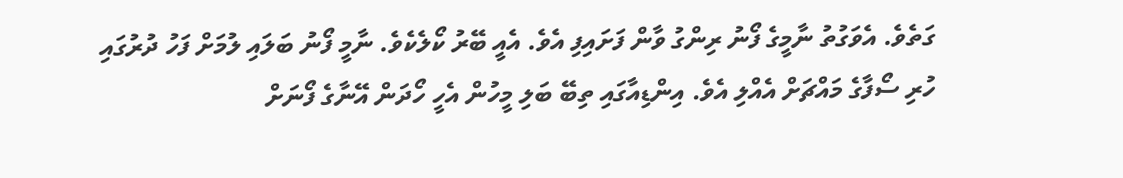ގަތެވެ. އެވަގުތު ނާމީގެ ފޯނު ރިންގު ވާން ފަށައިފި އެވެ. އެއީ ބޭރު ކޯލެކެވެ. ނާމީ ފޯނު ބަލައި ލުމަށް ފަހު ދުރުގައި ހުރި ސޯފާގެ މައްޗަށް އެއްލި އެވެ. އިންޑިއާގައި ތިބޭ ބަލި މީހުން އެހީ ހޯދަން އޭނާގެ ފޯނަށް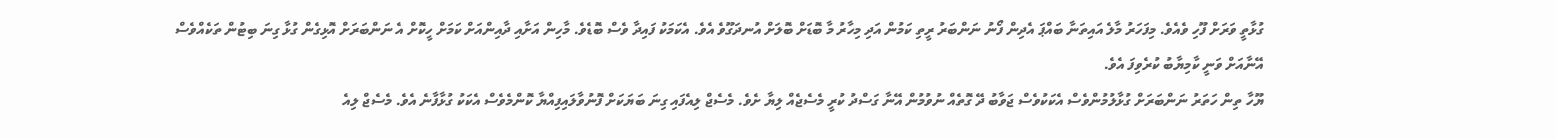ގުޅާތީ ވަރަށް ފޫހި ވެއެވެ. މިފަހަރު މާލެ އައިތަނާ ބައްޕަ އެދިން ފޯނު ނަންބަރު ރީތި ކަމުން އަދި މިހާރު މާ ބޮޑަށް ބޮލަށް އުނދަގޫވެ އެވެ. އެކަމަކު ފައިދާ ވެސް ބޮޑެވެ. މާހިން އަށާއި ދާއިންއަށް ކަމަށް ހީކޮށް އެ ނަންބަރަށް އޮޅިގެން ގުޅާ ގިނަ ބިޓުން ތަކެއްވެސް އޭނާއަށް ވަނީ ކާމިޔާބު ކުރެވިފަ އެވެ.
ޔޫހާ ތިން ހަތަރު ނަންބަރަށް ގުޅާލުމުންވެސް އެކަކުވެސް ޖަވާބު ދޭ ގޮތެއް ނުވުމުން އޭނާ ގަސްދު ކުރީ މެސެޖެއް ލިޔާ ށެވެ. މެސެޖް ލިއެފައި ގިނަ ބަޔަކަށް ފޮނުވާލައިފިއްޔާ ކޮންމެވެސް އެކަކު ގުޅާފާނެ އެވެ. މެސެޖް ލިއެ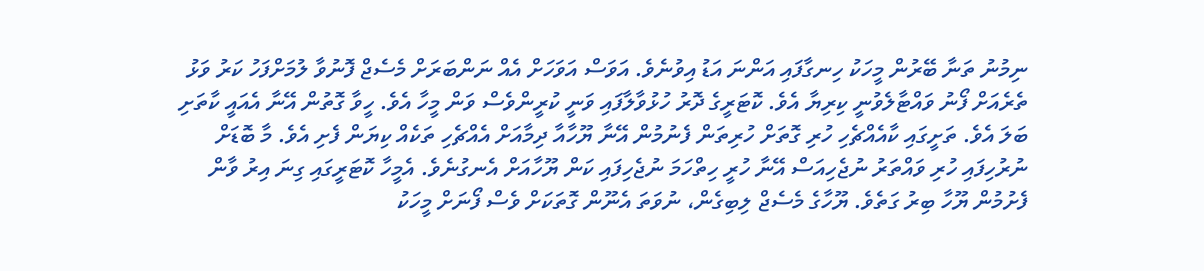ނިމުނު ތަނާ ބޭރުން މީހަކު ހިނގާފައި އަންނަ އަޑު އިވުނެވެ. އަވަސް އަވަހަށް އެއް ނަންބަރަށް މެސެޖް ފޮނުވާ ލުމަށްފަހު ކަރު ވަޅު ތެރެއަށް ފޯނު ވައްޓާލެވުނީ ކިރިޔާ އެވެ. ކޮޓަރީގެ ދޮރު ހުޅުވާލާފައި ވަނީ ކުރީންވެސް ވަން މީހާ އެވެ. ހީވާ ގޮތުން އޭނާ އެއައީ ކާތަށި ބަލަ އެވެ. ތަށީގައި ކާއެއްޗެހި ހުރި ގޮތަށް ހުރިތަން ފެނުމުން އޭނާ ޔޫހާއާ ދިމާއަށް އެއްޗެހި ތަކެއް ކިޔަން ފެށި އެވެ. މާ ބޮޑަށް ނުރުހިފައި ހުރި ވައްތަރު ނުޖެހިއަސް އޭނާ ހުރީ ހިތްހަމަ ނުޖެހިފައި ކަން ޔޫހާއަށް އެނގުނެވެ. އެމީހާ ކޮޓަރީގައި ގިނަ އިރު ވާން ފެށުމުން ޔޫހާ ބިރު ގަތެވެ. ޔޫހާގެ މެސެޖް ލިބިގެން، ނުވަތަ އެނޫން ގޮތަކަށް ވެސް ފޯނަށް މީހަކު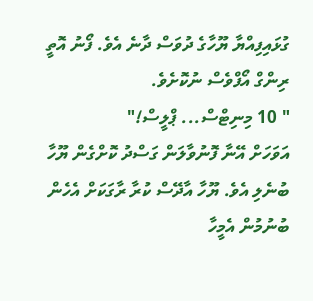ގުޅައިފިއްޔާ ޔޫހާގެ ދުވަސް ދާނެ އެވެ. ފޯނު އޮތީ ރިންގް އޯފްވެސް ނުކޮށެވެ.
" 10 މިނިޓްސް... ޕްލީސް!"
އަވަހަށް އޭނާ ފޮނުވާލަން ގަސްދު ކޮށްގެން ޔޫހާ ބުނެލި އެވެ. ޔޫހާ އާދޭސް ކުރާ ރާގަކަށް އެހެން ބުނުމުން އެމީހާ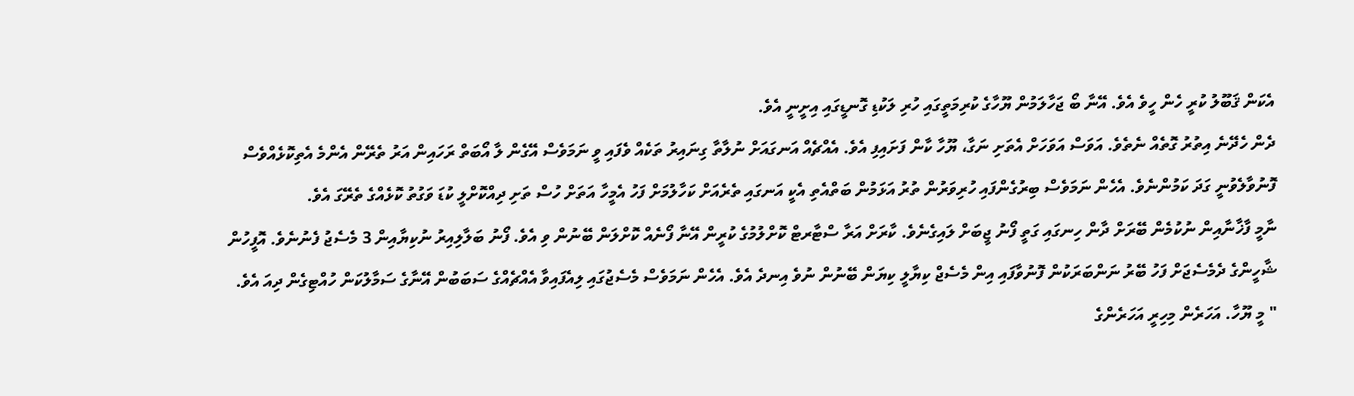އެކަން ޤަބޫލު ކުރީ ހެން ހީވެ އެވެ. އޭނާ ބޯ ޖަހާލަމުން ޔޫހާގެ ކުރިމަތީގައި ހުރި ލަކުޑި ގޮނޑީގައި އިށީނީ އެވެ.
ދެން ހެދޭނެ އިތުރު ގޮތެއް ނެތެވެ. އަވަސް އަވަހަށް އެތަށި ނަގާ، ޔޫހާ ކާން ފަށައިފި އެވެ. އެއްޗެއް އަނގައަށް ނުލާތާ ގިނައިރު ތަކެއް ވެފައި ވީ ނަމަވެސް އޭގެން ލާ އޯބަތް ރަހައިން އަރު ތެރޭން އެންމެ އެތިކޮޅެއްވެސް ފޮނުވާލެވުނީ ގަދަ ކަމުންނެވެ. އެހެން ނަމަވެސް ބިރުގެންފައި ހުރިވަރުން ތުރު އަޅަމުން ބަތްއެތި އެކީ އަނގައި ތެރެއަށް ކަހާލުމަށް ފަހު އެމީހާ އަތަށް ހުސް ތަށި ދިއްކޮށްލީ ކުޑަ ވަގުތު ކޮޅެއްގެ ތެރޭގަ އެވެ.
ނާމީ ފާޚާނާއިން ނުކުމެން ބޭރަށް ދާން ހިނގައި ގަތީ ފޯނު ޖީބަށް ލައިގެނެވެ. ކާރަށް އަރާ ސްޓާރޓް ކޮށްލުމުގެ ކުރީން އޭނާ ފޯނެއް ކޮށްލަން ބޭނުން ވި އެވެ. ފޯނު ބަލާލިއިރު ނުކިޔާއިން 3 މެސެޖު ފެނުނެވެ. އޮފީހުން ޝާހީންގެ ދެމެސެޖަށް ފަހު ބޭރު ނަންބަރަކުން ފޮނުވާފައި އިން މެސެޖް ކިޔާލީ ކިޔަން ބޭނުން ނުވެ އިނދެ އެވެ. އެހެން ނަމަވެސް މެސެޖުގައި ލިއެފައިވާ އެއްޗެއްގެ ސަބަބުން އޭނާގެ ސަމާލުކަން ހުއްޓިގެން ދިއަ އެވެ.
" މީ ޔޫހާ. އަހަރެން މިހިރީ އަހަރެންގެ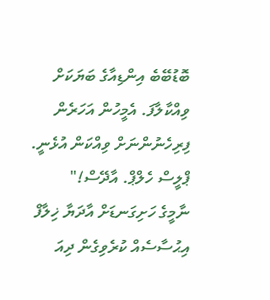ބޮޑުބޭބެ އިންޑިއާގެ ބަޔަކަށް ވިއްކާލާފަ. އެމީހުން އަހަރެން ފިރިހެނުންނަށް ވިއްކަން އުޅެނީ. ޕްލީސް ހެލްޕް. އާދޭސް!"
ނާމީގެ ހަށިގަނޑަށް އާދަޔާ ޚިލާފް އިޙުސާސެއް ކުރެވިގެން ދިއަ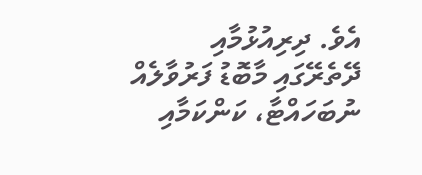އެވެ. ދިރިއުޅުމާއި ދޭތެރޭގައި މާބޮޑު ފަރުވާލެއް ނުބަހައްޓާ، ކަންކަމާއި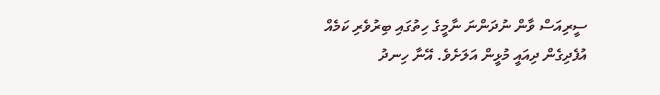ސީރިއަސް ވާން ނުދަންނަ ނާމީގެ ހިތުގައި ބިރުވެރި ކަމެއް އުފެދިގެން ދިއައީ މުޅީން އަލަށެވެ. އޭނާ ހިނދު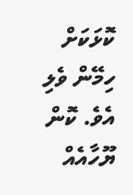ކޮޅަކަށް ހިމޭން ވެލި އެވެ. ކޮން ޔޫހާއެއް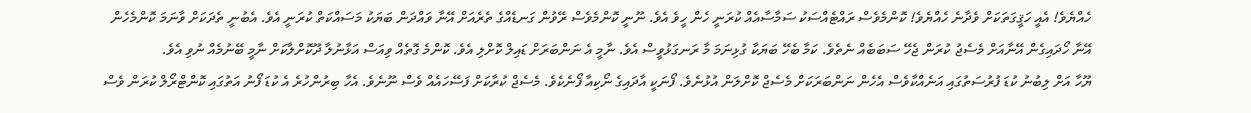ހެއްޔެވެ! އެއީ ހަޤީގަތަކަށް ވެދާނެ ހެއްޔެވެ! ކޮންމެވެސް ރައްޓެއްސަކު ސަމާސާއެއް ކުރަނީ ހެން ހީވެ އެވެ. ނޫނީ ކޮންމެވެސް ރޭވުން ގަނޑެއްގެ ތެރެއަށް އޭނާ ވައްދަން ބަޔަކު މަސައްކަތް ކުރަނީ އެވެ. އެބުނީ ތެދަކަށް ވާނަމަ ކޮންމެހެން އޭނާ ހޯދައިގެން އޭނާއަށް މެސެޖު ކުރަން ޖެހޭ ސަބަބެއް ނެތެވެ. ކަމާ ބެހޭ ބަޔަކާ ގުޅިނަމަ މާ ރަނގަޅުވީސް އެވެ. ނާމީ އެ ނަންބަރަށް ޑައިލް ކޮށްލި އެވެ. ކޮންމެ ގޮތެއް ވިއަސް އަޅާނުލާ ދޫކޮށްލާކަށް ނާމީ ބޭނުމެއް ނުވި އެވެ.
ޔޫހާ އަށް ލިބުނު ކުޑަ ފުރުސަތުގައި އަނެއްކާވެސް އެހެން ނަންބަރަކަށް މެސެޖް ކޮށްލަން އުޅުނެވެ. ފޯނަކީ އާދައިގެ ނޯކިއާ ފޯނެކެވެ. މެސެޖް ކުރާކަށް ފަސޭހައެއް ވެސް ނޫނެވެ. އެހާ ބިރުންހުރެ އެ ކުޑަ ފޯނު އަތުގައި ކޮންޓްރޯލް ކުރަން ވެސް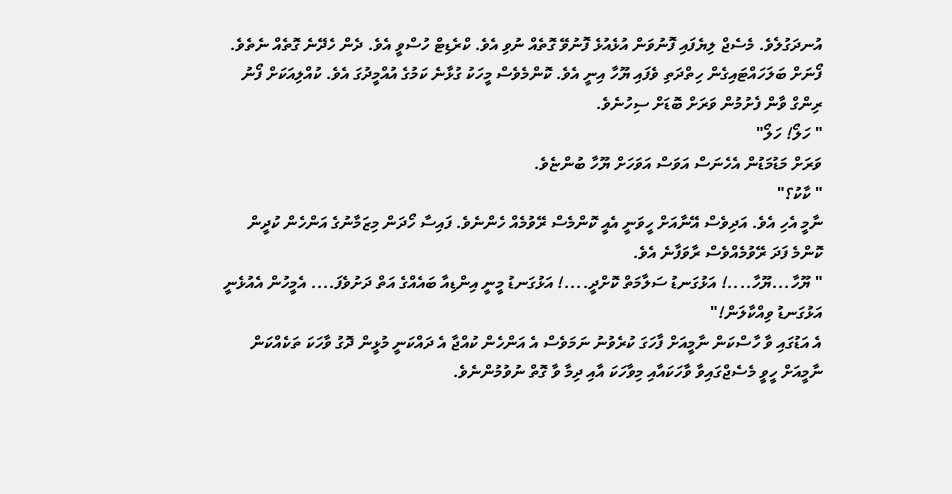އުނދަގުލެވެ. މެސެޖް ލިޔެފައި ފޮނުވަން އުޅެއުޅެ ފޮނުވޭ ގޮތެއް ނުވި އެވެ. ކްރެޑިޓް ހުސްވީ އެވެ. ދެން ހެދޭނެ ގޮތެއް ނެތެވެ. ފޯނަށް ބަލަހައްޓައިގެން ހިތްދަތި ވެފައި ޔޫހާ އިނީ އެވެ. ކޮންމެވެސް މީހަކު ގުޅާނެ ކަމުގެ އުއްމީދުގަ އެވެ. ކުއްލިއަކަށް ފޯނު ރިންގް ވާން ފެށުމުން ވަރަށް ބޮޑަށް ސިހުނެވެ.
" ހަލޯ! ހަލޯ"
ވަރަށް މަޑުމަޑުން އެހެނަސް އަވަސް އަވަހަށް ޔޫހާ ބުންޏެވެ.
" ކާކު؟"
ނާމީ އެހި އެވެ. އަދިވެސް އޭނާއަށް ހީވަނީ އެއީ ކޮންމެސް ރޭވުމެއް ހެންނެވެ. ފައިސާ ހޯދަން މިޒަމާނުގެ އަންހެން ކުދީން ކޮންމެ ފަދަ ރޭވުމެއްވެސް ރާވަފާނެ އެވެ.
" ޔޫހާ...ޔޫހާ....! އަޅުގަނޑު ސަލާމަތް ކޮށްދީ....! އަޅުގަނޑު މީނީ އިންޑިއާ ބައެއްގެ އަތް ދަށުވެފަ.... އެމީހުން އެއުޅެނީ އަޅުގަނޑު ވިއްކާލަން!"
އެ އަޑުގައި ވާ ހާސްކަން ނާމީއަށް ފާހަގަ ކުރެވުނު ނަމަވެސް އެ އަންހެން ކުއްޖާ އެ ދައްކަނީ މުޅީން ދޮގު ވާހަކަ ތަކެއްކަން ނާމީއަށް ހީވީ މެސެޖްގައިވާ ވާހަކައާއި މިވާހަކަ އާއި ދިމާ ވާ ގޮތް ނުވުމުންނެވެ.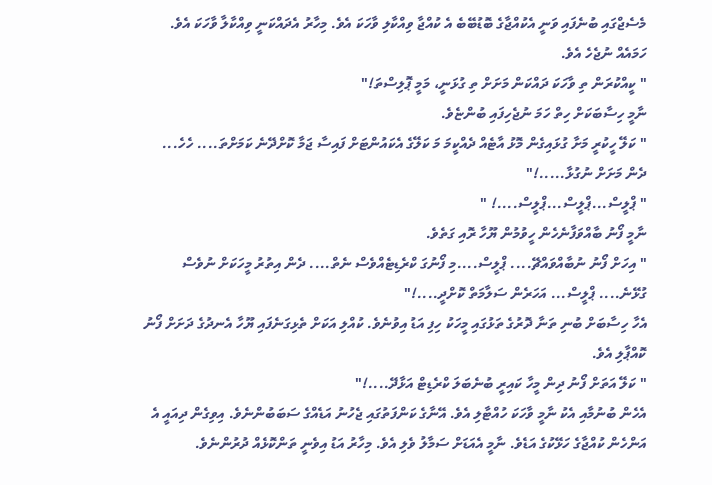މެސެޖްގައި ބުނެފައި ވަނީ އެކުއްޖާގެ ބޮޑުބޭބެ އެ ކުއްޖާ ވިއްކާލި ވާހަކަ އެވެ. މިހާރު އެދައްކަނީ ވިއްކާލާ ވާހަކަ އެވެ. ހަމައެއް ނުޖެހެ އެވެ.
" ކީއްކުރަން ތި ވާހަކަ ދައްކަން މަށަށް ތި ގުޅަނީ، މަމީ ޕޮލިސްތަ!"
ނާމީ ހިސާބަކަށް ހިތް ހަމަ ނުޖެހިފައި ބުންޏެވެ.
" ކަލޭ ހީކުރީ މަށާ ގުޅައިގެން މޮޅު އާޓެއް ދެއްކީމަ މަ ކަލޭގެ އެކައުންޓަށް ފައިސާ ޖަމާ ކޮށްދޭނެ ކަމަށްތަ.... ހެހެ... ދެން މަށަށް ނުގުޅާ.....!"
" ޕްލީސް...ޕްލީސް...ޕްލީސް....! "
ނާމީ ފޯނު ބާއްވަފާނެހެން ހީވުމުން ޔޫހާ ރޮއި ގަތެވެ.
" އިހަށް ފޯނު ނުބާއްވައްޗޭ.... ޕްލީސް....މި ފޯނުގަ ކްރެޑިޓެއްވެސް ނެތް.... ދެން އިތުރު މީހަކަށް ނުވެސް ގުޅޭނެ.... ޕްލީސް... އަހަރެން ސަލާމަތް ކޮށްދީ....!"
އެހާ ހިސާބަށް ބުނި ތަނާ ދޮރުގެ ތަޅުގައި މީހަކު ހިފި އަޑު އިވުނެވެ. ކުއްލި އަކަށް ތެޅިގަނެފައި ޔޫހާ އެނދުގެ ދަށަށް ފޯނު ކޮއްޕާލި އެވެ.
" ކަލޭ އަތަށް ފޯނު ދިން މީހާ ކައިރީ ބުނެބަލަ ކްރެޑިޓް އަޅާދޭ....!"
އެހެން ބުނުމާއި އެކު ނާމީ ވާހަކަ ހުއްޓާލި އެވެ. އޭނާގެ ކަންފަތުގައި ޖެހުނު އަޑެއްގެ ސަބަބުންނެވެ. އިވިގެން ދިއައީ އެ އަންހެން ކުއްޖާގެ ހަޅޭކުގެ އަޑެވެ. ނާމީ އެއަޑަށް ސަމާލު ވެލި އެވެ. މިހާރު އަޑު އިވެނީ ތަންކޮޅެއް ދުރުންނެވެ.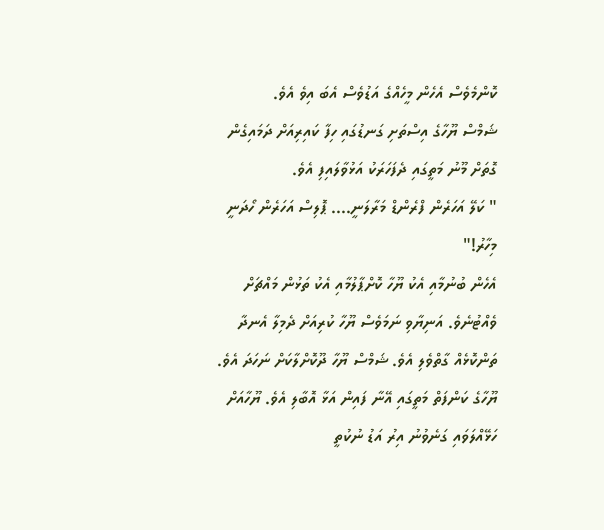ކޮންމެވެސް އެހެން މީހެއްގެ އަޑުވެސް އެބަ އިވެ އެވެ.
ޝަމްސް ޔޫހާގެ އިސްތަށި ގަނޑުގައި ހިފާ ކައިރިއަށް ދަމައިގެން ގޮތަށް މޫނު މަތީގައި ދެފަހަރަކު އަޅުވާލައިފި އެވެ.
" ކަލޭ އަހަރެން ފްރެންޑް މަރާލަނީ.... ޕޮލިސް އަހަރެން ހޯދަނީ މިހާރު!"
އެހެން ބުނުމާއި އެކު ޔޫހާ ކޮށްޕާލުމާއި އެކު ތަޅުން މައްޗަށް ވެއްޓުނެވެ. އަނިޔާވި ނަމަވެސް ޔޫހާ ކުރިއަށް ދެމިލާ އެނދާ ތަންކޮޅެއް ގާތްވެލި އެވެ. ޝަމްސް ޔޫހާ ދޫކޮށްލާކަށް ނަހަދަ އެވެ. ޔޫހާގެ ކަންފަތް މަތީގައި އޭނާ ފައިން އަޅާ އޮބާލި އެވެ. ޔޫހާއަށް ހަޅޭއްލަވައި ގަނެވުނު އިރު އަޑު ނުކުތީ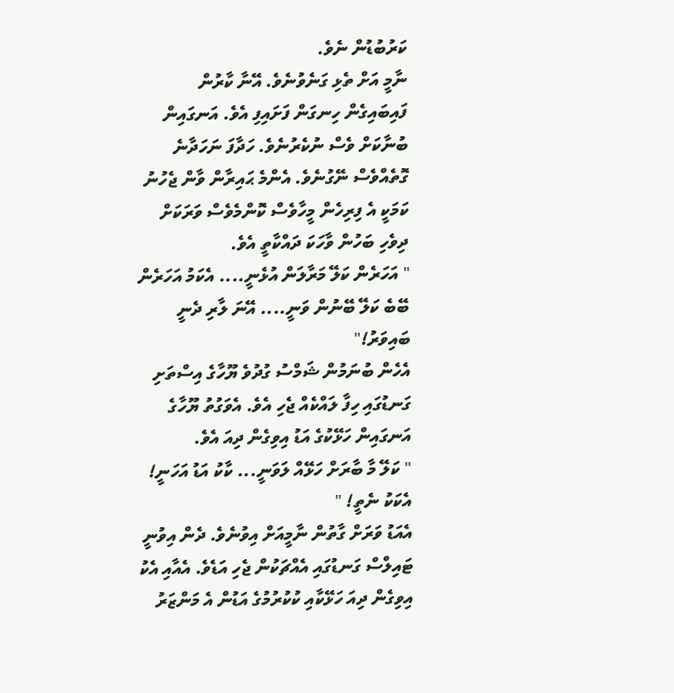ކަރުބުޑުން ނެވެ.
ނާމީ އަށް ތެޅި ގަނެވުނެވެ. އޭނާ ކާރުން ފައިބައިގެން ހިނގަން ފަށައިފި އެވެ. އަނގައިން ބުނާކަށް ވެސް ނުކެރުނެވެ. ހަދާފަ ނަހަދާނެ ގޮތެއްވެސް ނޭގުނެވެ. އެންމެ ޙައިރާން ވާން ޖެހުނު ކަމަކީ އެ ފިރިހެން މީހާވެސް ކޮންމެވެސް ވަރަކަށް ދިވެހި ބަހުން ވާހަކަ ދައްކާތީ އެވެ.
" އަހަރެން ކަލޭ މަރާލަން އުޅެނީ.... އެކަމު އަހަރެން ބޭބެ ކަލޭ ބޭނުން ވަނީ.... އޭނަ ލާރި ދެނީ ބައިވަރު!"
އެހެން ބުނަމުން ޝަމްސު ގުދުވެ ޔޫހާގެ އިސްތަށި ގަނޑުގައި ހިފާ ލައްކެއް ޖެހި އެވެ. އެވަގުތު ޔޫހާގެ އަނގައިން ހަޅޭކުގެ އަޑު އިވިގެން ދިއަ އެވެ.
" ކަލޭ މާ ބާރަށް ހަޅޭއް ލަވަނީ... ކާކު އަޑު އަހަނީ! އެކަކު ނެތީ! "
އެއަޑު ވަރަށް ގާތުން ނާމީއަށް އިވުނެވެ. ދެން އިވުނީ ޓައިލްސް ގަނޑުގައި އެއްޗަކުން ޖެހި އަޑެވެ. އެއާއި އެކު އިވިގެން ދިއަ ހަޅޭކާއި ކުކުރުމުގެ އަޑުން އެ މަންޒަރު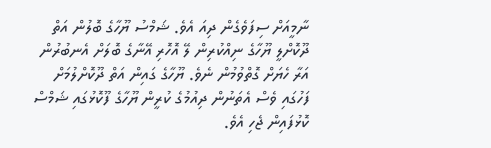ނާމީއަށް ސިފަވެގެން ދިއަ އެވެ. ޝަމްސު ޔޫހާގެ ބޮލުން އަތް ދޫކޮށްލީ ޔޫހާގެ ނިއްކުރިން ލޭ އޮހޮރި އޭނާގެ ބޮލަށް އެނބުރުން އަރާ ހެޔަށް ގޮތްވުމުން ނެވެ. ޔޫހާގެ ގައިން އަތް ދޫކޮށްލުމަށް ފަހުގައި ވެސް އެތަނުން ދިއުމުގެ ކުރީން ޔޫހާގެ ފޫކޮޅުގައި ޝަމްސް ކޮޅުފައިން ޖެހި އެވެ.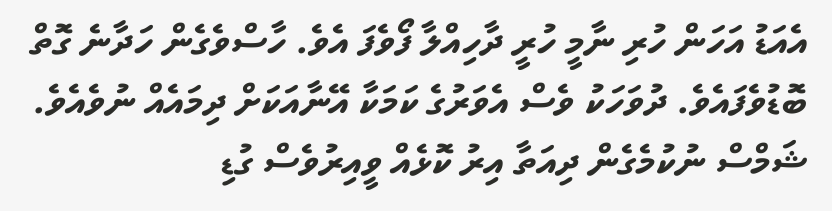އެއަޑު އަހަން ހުރި ނާމީ ހުރީ ދާހިއްލާ ފޯވެފަ އެވެ. ހާސްވެގެން ހަދާނެ ގޮތް ބޮޑުވެފައެވެ. ދުވަހަކު ވެސް އެވަރުގެ ކަމަކާ އޭނާއަކަށް ދިމައެއް ނުވެއެވެ.
ޝަމްސް ނުކުމެގެން ދިއަތާ އިރު ކޮޅެއް ވީއިރުވެސް ގުޑި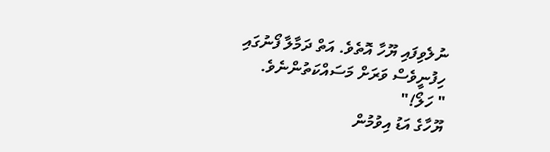ނުލެވިފައި ޔޫހާ އޮތެވެ. އަތް ދަމާލާ ފޯނުގައި ހިފުނީވެސް ވަރަށް މަސައްކަތުންނެވެ.
" ހަލޯ!"
ޔޫހާގެ އަޑު އިވުމުން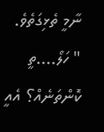ނާމީ ތެޅިގަތެވެ.
" ހަލޯ....ތީ ކޮންތަނެއް؟ އެއީ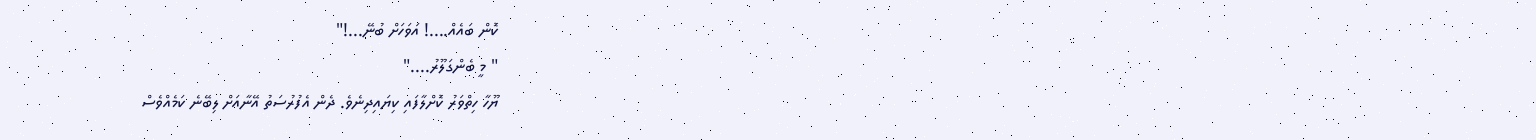ކޮން ބައެއް....! އަވަހަށް ބުނޭ...!"
" މީ ބެންގަލޫރު...."
ޔޫހާ ހިތްވަރު ކޮށްލާފައި ކިޔައިދިނެވެ. ދެން އެފުރުސަތު އޭނާއަށް ލިބޭނެ ކަމެއްވެސް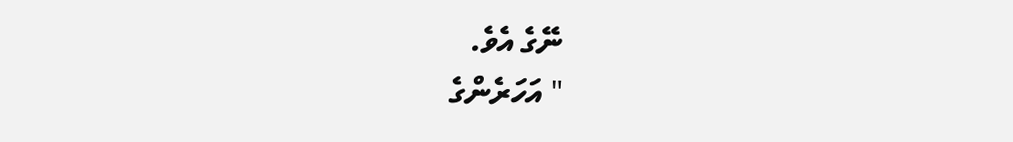ނޭގެ އެވެ.
" އަހަރެންގެ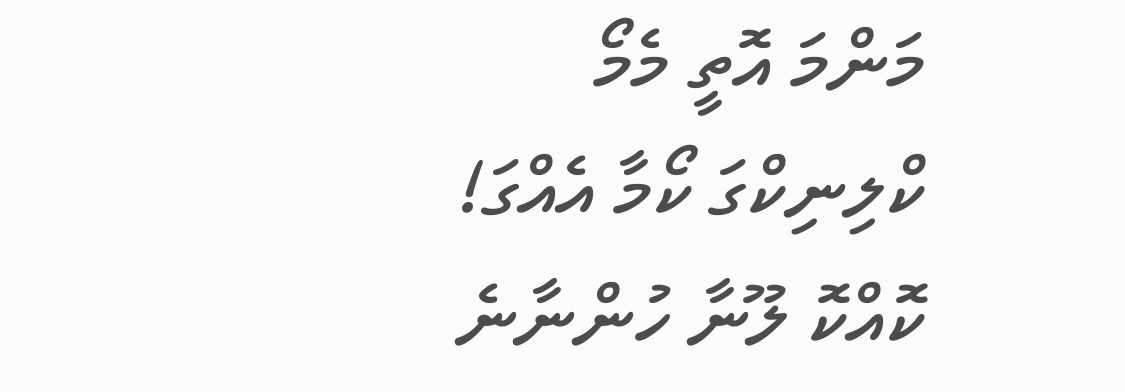މަންމަ އޮތީ މެމޯ ކްލިނިކްގަ ކޯމާ އެއްގަ! ކޮއްކޮ ލޫނާ ހުންނާނެ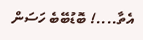އެތާ....! ބޮޑުބޭބެ ހަސަން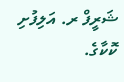ޝަރީފް ރ. އަލިފުށި ކޮކާގެ.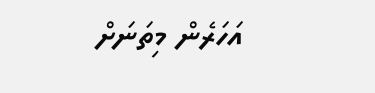އަހަރެން މިތަނަށް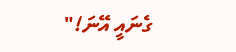ގެނައީ އޭނަ!"